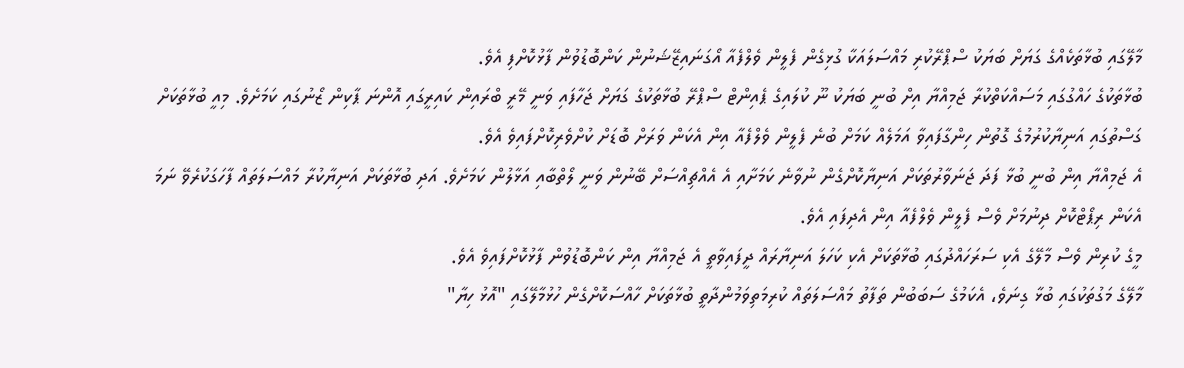މާލޭގައި ބުޅާތަކެއްގެ ގަޔަށް ބަޔަކު ސްޕްރޭކުރި މައްސަލައަކާ ގުޅިގެން ފެލީން ވެލްފެއާ އޯގަނައިޒޭޝަނުން ކަންބޮޑުވުން ފާޅުކޮށްފި އެވެ.
ބުޅާތަކުގެ ހައްގުގައި މަސައްކަތްކުރާ ޖަމިއްޔާ އިށް ބުނީ ބަޔަކު ނޫ ކުލައިގެ ޕެއިންޓް ސްޕްރޭ ބުޅާތަކުގެ ގަޔަށް ޖަހާފައި ވަނީ މޭރީ ބްރައިން ކައިރީގައި އޮންނަ ޕާކިން ޒޯނުގައި ކަމަށެވެ. މިއީ ބުޅާތަކަށް ގަސްތުގައި އަނިޔާކުރުމުގެ ގޮތުން ހިންގާފައިވާ އަމަލެއް ކަމަށް ބުނެ ފެލީން ވެލްފެއާ އިން އެކަން ވަރަށް ބޮޑަށް ކުށްވެރިކޮށްފައިވެ އެވެ.
އެ ޖަމިއްޔާ އިން ބުނީ ބުޅާ ފަދަ ޖަނަވާރުތަކަށް އަނިޔާކޮށްގެން ނުވާނެ ކަމަށާއި އެ އެއްޗިއްސަށް ބޭނުން ވަނީ ލޯތްބާއި އަޅާލުން ކަމަށެވެ. އަދި ބުޅާތަކަށް އަނިޔާކުރާ މައްސަލަތައް ފާހަގަކުރެވޭ ނަމަ އެކަން ރިޕޯޓްކޮށް ދިނުމަށް ވެސް ފެލީން ވެލްފެއާ އިން އެދިފައި އެވެ.
މީގެ ކުރިން ވެސް މާލޭގެ އެކި ސަރަހައްދުގައި ބުޅާތަކަށް އެކި ކަހަލަ އަނިޔާރައް ދީފައިވާތީ އެ ޖަމިއްޔާ އިން ކަންބޮޑުވުން ފާޅުކޮށްފައިވެ އެވެ.
މާލޭގެ މަގުތަކުގައި ބުޅާ ގިނަވެ، އެކަމުގެ ސަބަބުން ތަފާތު މައްސަލަތައް ކުރިމަތިވަމުންދާތީ ބުޅާތަކަށް ހާއްސަކޮށްގެން ހުޅުމާލޭގައި "އޮޅު ހިޔާ"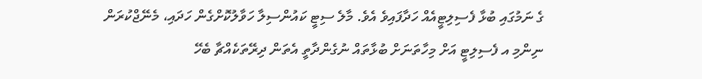ގެ ނަމުގައި ބުޅާ ފެސިލިޓީއެއް ހަދާފައިވެ އެވެ. މާލެ ސިޓީ ކައުންސިލާ ހަވާލުކޮށްގެން ހަދައި، މެނޭޖްކުރަން ނިންމި އ ފެސިލިޓީ އަށް މިހާތަނަށް ބުޅާތައް ނުގެންދާތީ އެތަން ދިރޭތަކެއްޗާ ބެހޭ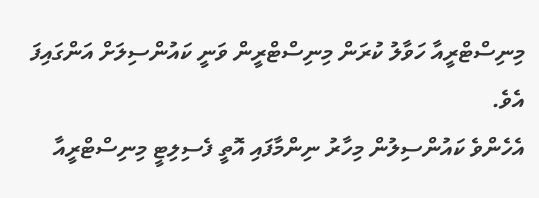މިނިސްޓްރީއާ ހަވާލު ކުރަން މިނިސްޓްރީން ވަނީ ކައުންސިލަށް އަންގައިފަ އެވެ.
އެހެންވެ ކައުންސިލުން މިހާރު ނިންމާފައި އޮތީ ފެސިލިޓީ މިނިސްޓްރީއާ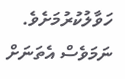ހަވާލުކުރުމަށެވެ. ނަމަވެސް އެތަނަށް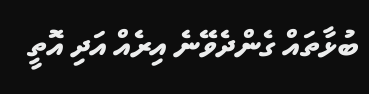ބުޅާތައް ގެންދެވޭނެ އިރެއް އަދި އޮތީ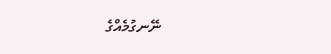ނޭނގުމެއްގެ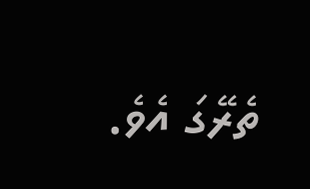ތެރޭގަ އެވެ.